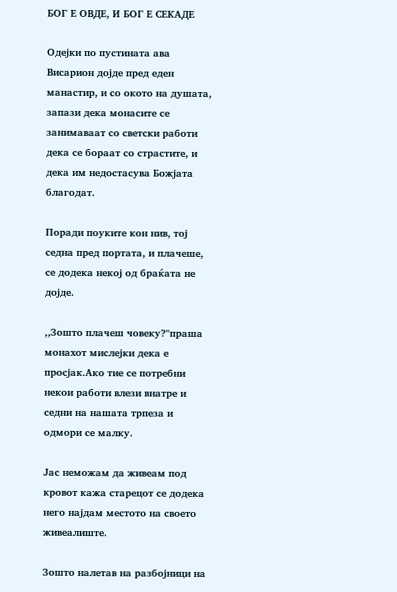БОГ Е ОВДЕ, И БОГ Е СЕКАДЕ

Одејки по пустината ава Висарион дојде пред еден манастир, и со окото на душата, запази дека монасите се занимаваат со светски работи дека се бораат со страстите, и дека им недостасува Божјата благодат.

Поради поуките кон нив, тој седна пред портата, и плачеше, се додека некој од браќата не дојде.

,,Зошто плачеш човеку?"праша монахот мислејки дека е просјак.Ако тие се потребни некои работи влези внатре и седни на нашата трпеза и одмори се малку.

Јас неможам да живеам под кровот кажа старецот се додека него најдам местото на своето живеалиште.

Зошто налетав на разбојници на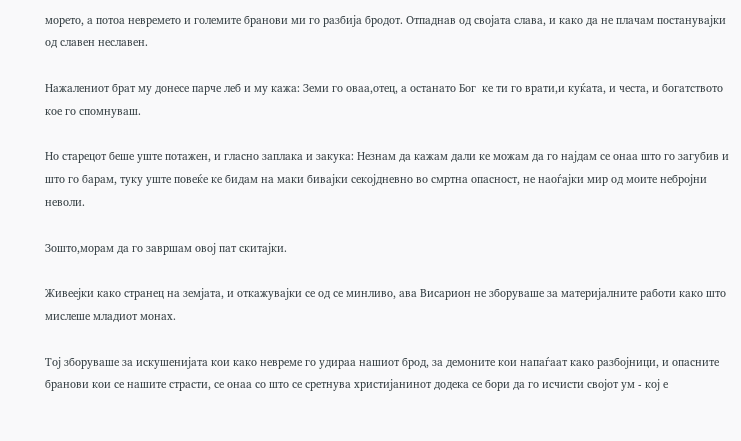морето, а потоа невремето и големите бранови ми го разбија бродот. Отпаднав од својата слава, и како да не плачам постанувајки од славен неславен.

Нажалениот брат му донесе парче леб и му кажа: Земи го оваа,отец, а останато Бог  ке ти го врати,и куќата, и честа, и богатството кое го спомнуваш.

Но старецот беше уште потажен, и гласно заплака и закука: Незнам да кажам дали ке можам да го најдам се онаа што го загубив и што го барам, туку уште повеќе ке бидам на маки бивајки секојдневно во смртна опасност, не наоѓајки мир од моите небројни неволи.

Зошто,морам да го завршам овој пат скитајки.

Живеејки како странец на земјата, и откажувајки се од се минливо, ава Висарион не зборуваше за материјалните работи како што мислеше младиот монах.

Тој зборуваше за искушенијата кои како невреме го удираа нашиот брод, за демоните кои напаѓаат како разбојници, и опасните бранови кои се нашите страсти, се онаа со што се сретнува христијанинот додека се бори да го исчисти својот ум - кој е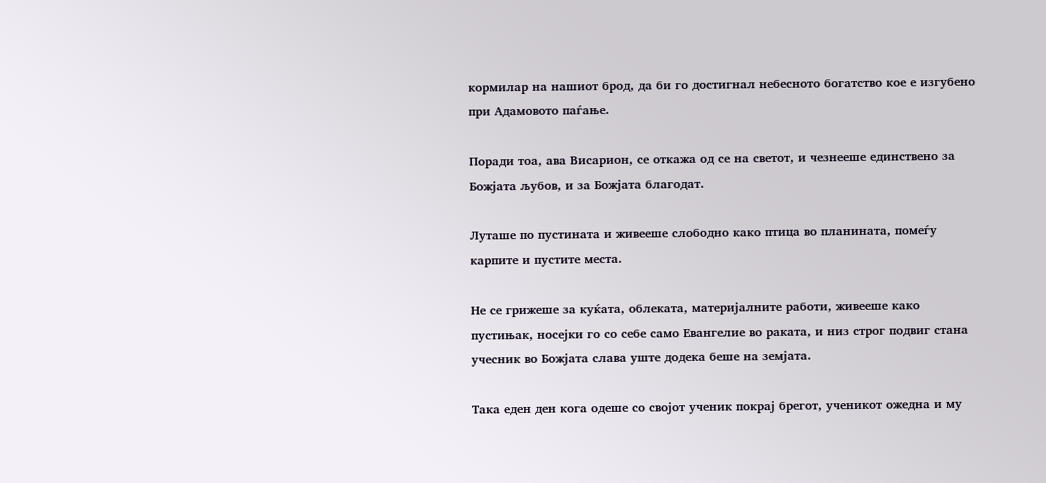кормилар на нашиот брод, да би го достигнал небесното богатство кое е изгубено при Адамовото паѓање.

Поради тоа, ава Висарион, се откажа од се на светот, и чезнееше единствено за Божјата љубов, и за Божјата благодат.

Луташе по пустината и живееше слободно како птица во планината, помеѓу карпите и пустите места.

Не се грижеше за куќата, облеката, материјалните работи, живееше како пустињак, носејки го со себе само Евангелие во раката, и низ строг подвиг стана учесник во Божјата слава уште додека беше на земјата.

Така еден ден кога одеше со својот ученик покрај брегот, ученикот ожедна и му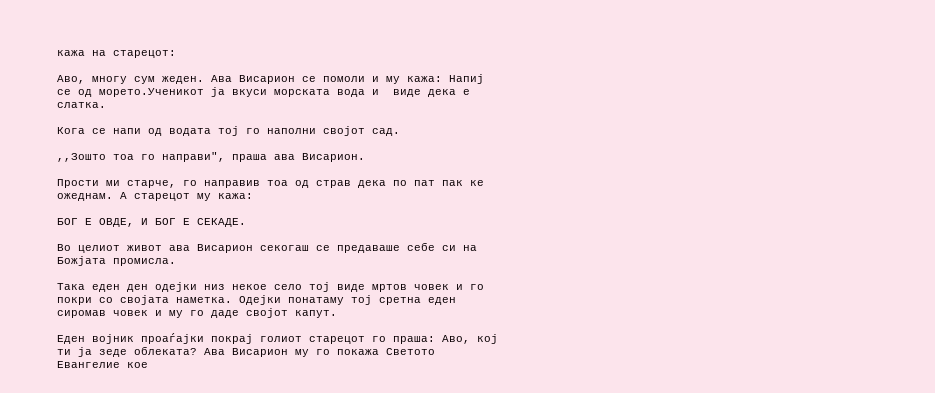кажа на старецот:

Аво, многу сум жеден. Ава Висарион се помоли и му кажа: Напиј се од морето.Ученикот ја вкуси морската вода и  виде дека е слатка.

Кога се напи од водата тој го наполни својот сад.

,,Зошто тоа го направи", праша ава Висарион.

Прости ми старче, го направив тоа од страв дека по пат пак ке ожеднам. А старецот му кажа:

БОГ Е ОВДЕ, И БОГ Е СЕКАДЕ.

Во целиот живот ава Висарион секогаш се предаваше себе си на Божјата промисла.

Така еден ден одејки низ некое село тој виде мртов човек и го покри со својата наметка. Одејки понатаму тој сретна еден сиромав човек и му го даде својот капут.

Еден војник проаѓајки покрај голиот старецот го праша: Аво, кој ти ја зеде облеката? Ава Висарион му го покажа Светото Евангелие кое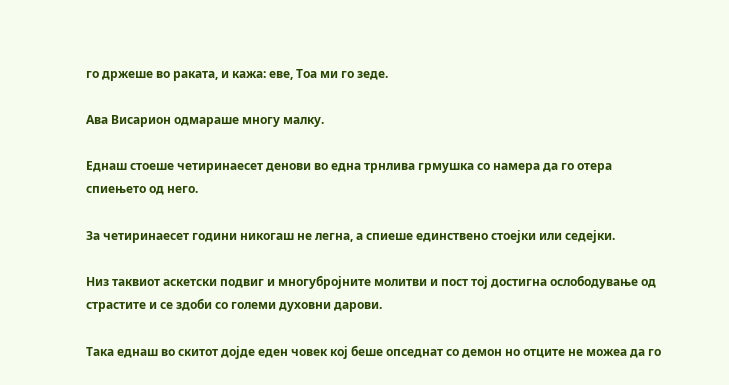го држеше во раката, и кажа: еве, Тоа ми го зеде.

Ава Висарион одмараше многу малку.

Еднаш стоеше четиринаесет денови во една трнлива грмушка со намера да го отера спиењето од него.

За четиринаесет години никогаш не легна, а спиеше единствено стоејки или седејки.

Низ таквиот аскетски подвиг и многубројните молитви и пост тој достигна ослободување од страстите и се здоби со големи духовни дарови.

Така еднаш во скитот дојде еден човек кој беше опседнат со демон но отците не можеа да го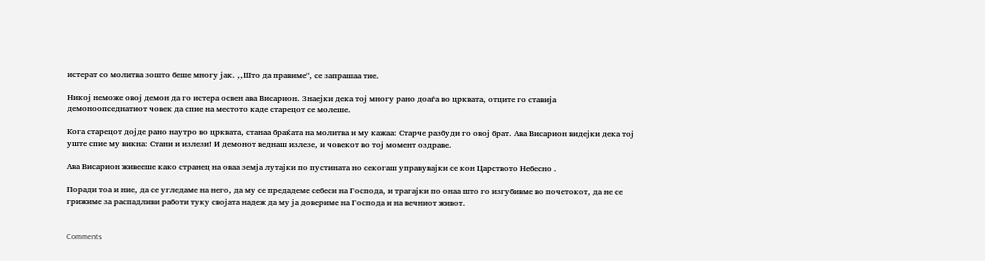истерат со молитва зошто беше многу јак. ,,Што да правиме", се запрашаа тие.

Никој неможе овој демон да го истера освен ава Висарион. Знаејки дека тој многу рано доаѓа во црквата, отците го ставија демоноопседнатиот човек да спие на местото каде старецот се молеше.

Кога старецот дојде рано наутро во црквата, станаа браќата на молитва и му кажаа: Старче разбуди го овој брат. Ава Висарион видејки дека тој уште спие му викна: Стани и излези! И демонот веднаш излезе, и човекот во тој момент оздраве.

Ава Висарион живееше како странец на оваа земја лутајки по пустината но секогаш управувајки се кон Царството Небесно .

Поради тоа и ние, да се угледаме на него, да му се предадеме себеси на Господа, и трагајки по онаа што го изгубивме во почетокот, да не се грижиме за распадливи работи туку својата надеж да му ја довериме на Господа и на вечниот живот.


Comments